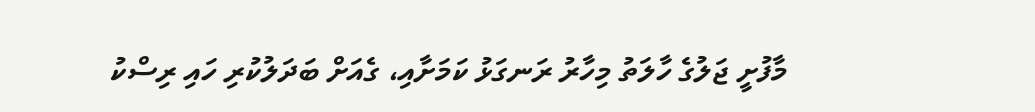މާފުށީ ޖަލުގެ ހާލަތު މިހާރު ރަނގަޅު ކަމަށާއި، ގެއަށް ބަދަލުކުރި ހައި ރިސްކު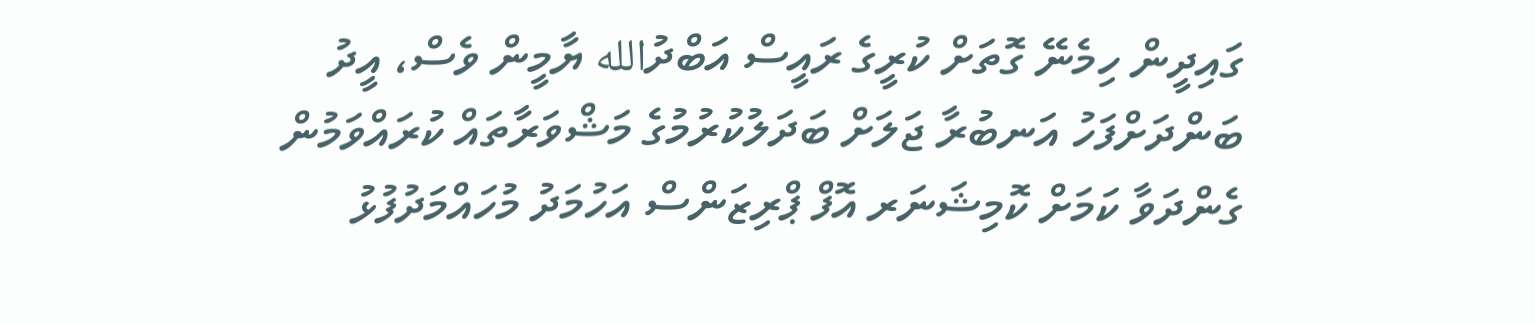ގައިދީން ހިމެނޭ ގޮތަށް ކުރީގެ ރައީސް އަބްދުالله ޔާމީން ވެސް، އީދު ބަންދަށްފަހު އަނބުރާ ޖަލަށް ބަދަލުކުރުމުގެ މަޝްވަރާތައް ކުރައްވަމުން ގެންދަވާ ކަމަށް ކޮމިޝަނަރ އޮފް ޕްރިޒަންސް އަހުމަދު މުހައްމަދުފުޅު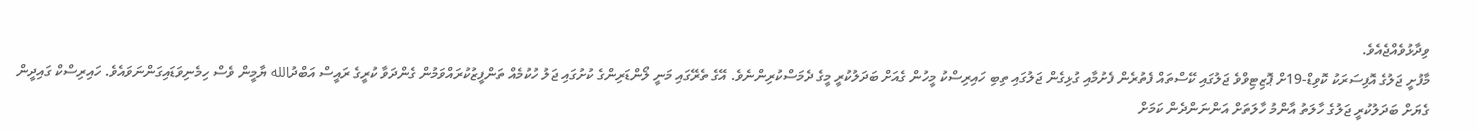ވިދާޅުވެއްޖެއެވެ.
މާފުށީ ޖަލުގެ އޮފިސަރަކު ކޮވިޑް-19ށް ޕޮޒިޓިވްވެ ޖަލުގައި ކޭސްތައް ފެތުރެން ފެށުމާއި ގުޅިގެން ޖަލުގައި ތިބި ހައިރިސްކު މީހުން ގެއަށް ބަދަލުކުރީ މީގެ ދެމަސްކުރިންނެވެ. އޭގެ ތެރޭގައި މަނީ ލޯންޑަރިންގެ ކުށުގައި ޖަލު ހުކުމެއް ތަންފީޒުކުރައްވަމުން ގެންދަވާ ކުރީގެ ރައީސް އަބްދުالله ޔާމީން ވެސް ހިމެނިވަޑައިގަންނަވައެވެ. ހައިރިސްކް ގައިދީން ގެޔަށް ބަދަލުކުރީ ޖަލުގެ ހާލަތު އާންމު ހާލަތަށް އަންނަންދެން ކަމަށް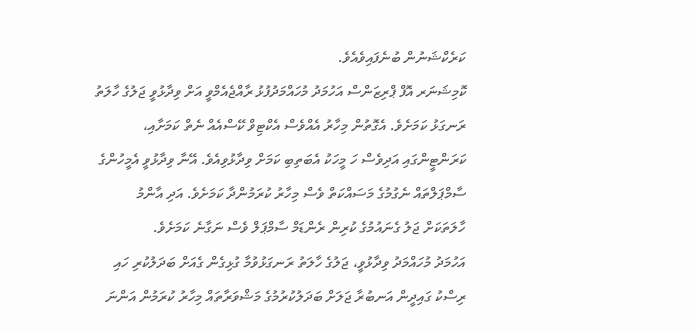ކަރެކްޝަނުން ބުނެފައިވެއެވެ.
ކޮމިޝަނަރ އޮފް ޕްރިޒަންސް އަހުމަދު މުހައްމަދުފުޅު ރާއްޖެއެމްވީ އަށް ވިދާޅުވީ ޖަލުގެ ހާލަތު ރަނގަޅު ކަމަށެވެ. އެގޮތުން މިހާރު އެއްވެސް އެކްޓިވް ކޭސްއެއް ނެތް ކަމަށާއި، ކަރަންޓީންގައި އަދިވެސް ހަ މީހަކު އެބަތިބި ކަމަށް ވިދާޅުވިއެވެ. އޭނާ ވިދާޅުވީ އެމީހުންގެ ސާމްޕަލްތައް ނެގުމުގެ މަސައްކަތް ވެސް މިހާރު ކުރަމުންދާ ކަމަށެވެ. އަދި އާންމު ހާލަތަކަށް ޖަލު ގެނައުމުގެ ކުރިން ރެންޑަމް ސާމްޕަލް ވެސް ނަގާނެ ކަމަށެވެ.
އަހުމަދު މުހައްމަދު ވިދާޅުވީ، ޖަލުގެ ހާލަތު ރަނގަޅުވުމާ ގުޅިގެން ގެއަށް ބަދަލުކުރި ހައި ރިސްކު ގައިދީން އަނބުރާ ޖަލަށް ބަދަލުކުރުމުގެ މަޝްވަރާތައް މިހާރު ކުރަމުން އަންނަ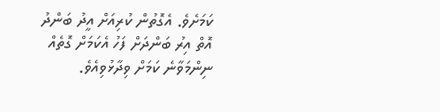ކަމަށެވެ. އެގޮތުން ކުރިއަށް އީދު ބަންދު އޮތް އިރު ބަންދަށް ފަހު އެކަމަށް ގޮތެއް ނިންމަވާނެ ކަމަށް ވިދާޅުވިއެވެ.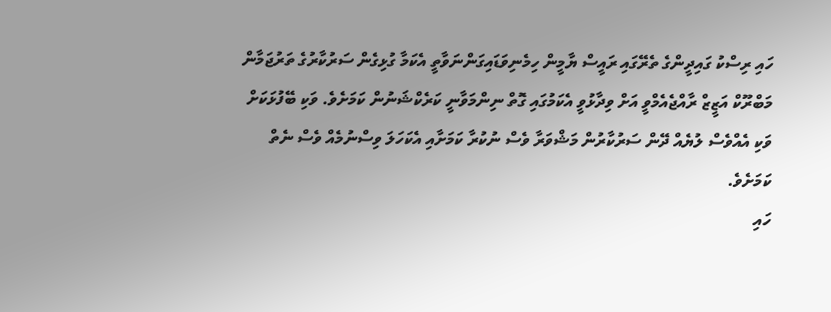ހައި ރިސްކު ގައިދީންގެ ތެރޭގައި ރައީސް ޔާމީން ހިމެނިވަޑައިގަންނަވާތީ އެކަމާ ގުޅިގެން ސަރުކާރުގެ ތަރުޖަމާން މަބްރޫކް އަޒީޒް ރާއްޖެއެމްވީ އަށް ވިދާޅުވީ އެކަމުގައި ގޮތް ނިންމަވާނީ ކަރެކްޝަނުން ކަމަށެވެ. ވަކި ބޭފުޅަކަށް ވަކި އެއްވެސް ލުޔެއް ދޭން ސަރުކާރުން މަޝްވަރާ ވެސް ނުކުރާ ކަމަށާއި އެކަހަލަ ވިސްނުމެއް ވެސް ނެތް ކަމަށެވެ.
ހައި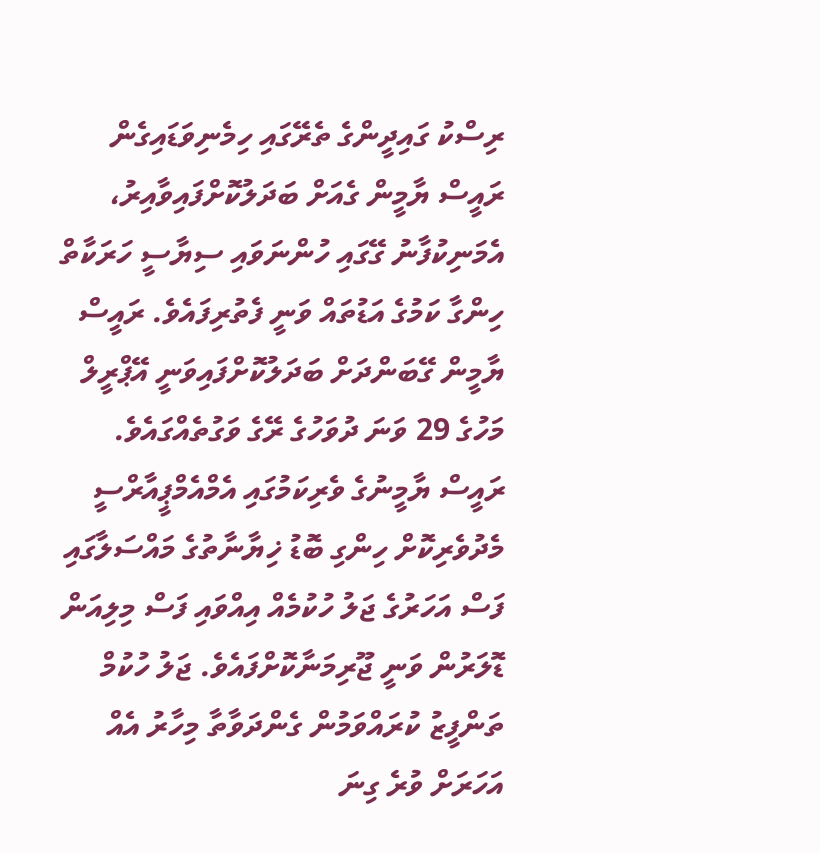ރިސްކު ގައިދީންގެ ތެރޭގައި ހިމެނިވަޑައިގެން ރައީސް ޔާމީން ގެއަށް ބަދަލުކޮށްފައިވާއިރު، އެމަނިކުފާނު ގޭގައި ހުންނަވައި ސިޔާސީ ހަރަކާތް ހިންގާ ކަމުގެ އަޑުތައް ވަނީ ފެތުރިފައެވެ. ރައީސް ޔާމީން ގޭބަންދަށް ބަދަލުކޮށްފައިވަނީ އޭޕްރީލް މަހުގެ 29 ވަނަ ދުވަހުގެ ރޭގެ ވަގުތެއްގައެވެ.
ރައީސް ޔާމީނުގެ ވެރިކަމުގައި އެމްއެމްޕީއާރްސީ މެދުވެރިކޮށް ހިންގި ބޮޑު ޚިޔާނާތުގެ މައްސަލާގައި ފަސް އަހަރުގެ ޖަލު ހުކުމެއް އިއްވައި ފަސް މިލިއަން ޑޮލަރުން ވަނީ ޖޫރިމަނާކޮށްފައެވެ. ޖަލު ހުކުމް ތަންފީޒު ކުރައްވަމުން ގެންދަވާތާ މިހާރު އެއް އަހަރަށް ވުރެ ގިނަ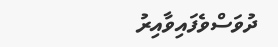ދުވަސްވެފައިވާއިރު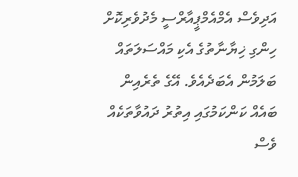އަދިވެސް އެމްއެމްޕީއާރްސީ މެދުވެރިކޮށް ހިންގި ޚިޔާނާތުގެ އެކި މައްސަލަތައް ބަލަމުން އެބަދެއެވެ. އޭގެ ތެރެއިން ބައެއް ކަންކަމުގައި އިތުރު ދައުވާތަކެއް ވެސް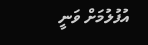އުފުލުމަށް ވަނީ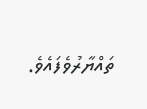ތައްޔާރުވެފައެވެ.